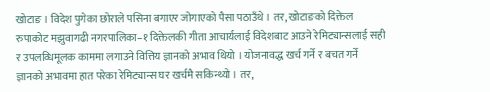खोटाङ । विदेश पुगेका छोराले पसिना बगाएर जोगाएको पैसा पठाउँथे । तर, खोटाङको दिक्तेल रुपाकोट मझुवागढी नगरपालिका–१ दिक्तेलकी गीता आचार्यलाई विदेशबाट आउने रेमिट्यान्सलाई सही र उपलव्धिमूलक काममा लगाउने वित्तिय ज्ञानको अभाव थियो । योजनावद्ध खर्च गर्ने र बचत गर्ने ज्ञानको अभावमा हात परेका रेमिट्यान्स घर खर्चमै सकिन्थ्यो । तर,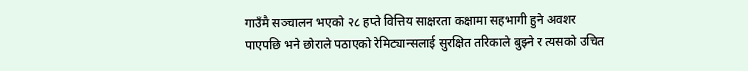गाउँमै सञ्चालन भएको २८ हप्ते वित्तिय साक्षरता कक्षामा सहभागी हुने अवशर पाएपछि भने छोराले पठाएको रेमिट्यान्सलाई सुरक्षित तरिकाले बुझ्ने र त्यसको उचित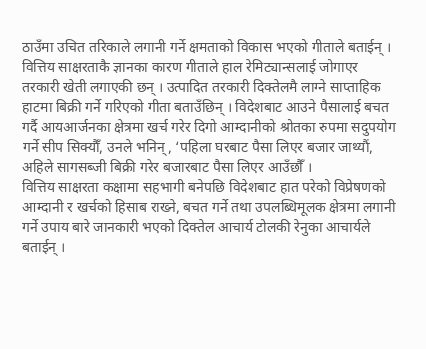ठाउँमा उचित तरिकाले लगानी गर्ने क्षमताको विकास भएको गीताले बताईन् ।
वित्तिय साक्षरताकै ज्ञानका कारण गीताले हाल रेमिट्यान्सलाई जोगाएर तरकारी खेती लगाएकी छन् । उत्पादित तरकारी दिक्तेलमै लाग्ने साप्ताहिक हाटमा बिक्री गर्ने गरिएको गीता बताउँछिन् । विदेशबाट आउने पैसालाई बचत गर्दै आयआर्जनका क्षेत्रमा खर्च गरेर दिगो आम्दानीको श्रोतका रुपमा सदुपयोग गर्ने सीप सिक्यौँ, उनले भनिन्, ‘पहिला घरबाट पैसा लिएर बजार जाथ्यौं, अहिले सागसब्जी बिक्री गरेर बजारबाट पैसा लिएर आउँछौँ ।
वित्तिय साक्षरता कक्षामा सहभागी बनेपछि विदेशबाट हात परेको विप्रेषणको आम्दानी र खर्चको हिसाब राख्ने, बचत गर्ने तथा उपलब्धिमूलक क्षेत्रमा लगानी गर्ने उपाय बारे जानकारी भएको दिक्तेल आचार्य टोलकी रेनुका आचार्यले बताईन् ।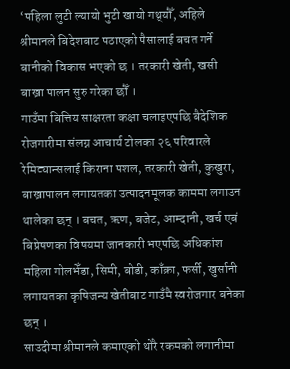‘पहिला लुटी ल्यायो भुटी खायो गथ्र्यौँ, अहिले श्रीमानले बिदेशबाट पठाएको पैसालाई बचत गर्ने बानीको विकास भएको छ । तरकारी खेती, खसी बाख्रा पालन सुरु गरेका छौँ ।
गाउँमा बित्तिय साक्षरता कक्षा चलाइएपछि बैदेशिक रोजगारीमा संलग्न आचार्य टोलका २६ परिवारले रेमिट्यान्सलाई किराना पशल, तरकारी खेती, कुखुरा, बाख्रापालन लगायतका उत्पादनमूलक काममा लगाउन थालेका छन् । बचत, ऋण, बजेट, आम्दानी, खर्च एबं बिप्रेषणका विषयमा जानकारी भएपछि अधिकांश महिला गोलभेँडा, सिमी, बोडी, काँक्रा, फर्सी, खुर्सानी लगायतका कृषिजन्य खेतीबाट गाउँमै स्वरोजगार बनेका छन् ।
साउदीमा श्रीमानले कमाएको थोरै रकमको लगानीमा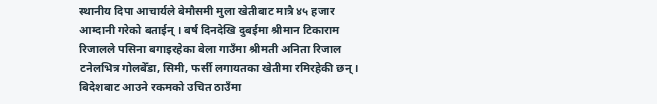स्थानीय दिपा आचार्यले बेमौसमी मुला खेतीबाट मात्रै ४५ हजार आम्दानी गरेको बताईन् । बर्ष दिनदेखि दुबईमा श्रीमान टिकाराम रिजालले पसिना बगाइरहेका बेला गाउँमा श्रीमती अनिता रिजाल टनेलभित्र गोलबेँडा, सिमी, फर्सी लगायतका खेतीमा रमिरहेकी छन् । बिदेशबाट आउने रकमको उचित ठाउँमा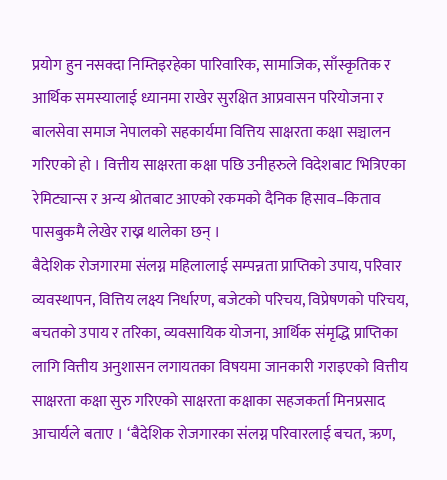प्रयोग हुन नसक्दा निम्तिइरहेका पारिवारिक, सामाजिक, साँस्कृतिक र आर्थिक समस्यालाई ध्यानमा राखेर सुरक्षित आप्रवासन परियोजना र बालसेवा समाज नेपालको सहकार्यमा वित्तिय साक्षरता कक्षा सञ्चालन गरिएको हो । वित्तीय साक्षरता कक्षा पछि उनीहरुले विदेशबाट भित्रिएका रेमिट्यान्स र अन्य श्रोतबाट आएको रकमको दैनिक हिसाव–किताव पासबुकमै लेखेर राख्न थालेका छन् ।
बैदेशिक रोजगारमा संलग्न महिलालाई सम्पन्नता प्राप्तिको उपाय, परिवार व्यवस्थापन, वित्तिय लक्ष्य निर्धारण, बजेटको परिचय, विप्रेषणको परिचय, बचतको उपाय र तरिका, व्यवसायिक योजना, आर्थिक संमृद्धि प्राप्तिका लागि वित्तीय अनुशासन लगायतका विषयमा जानकारी गराइएको वित्तीय साक्षरता कक्षा सुरु गरिएको साक्षरता कक्षाका सहजकर्ता मिनप्रसाद आचार्यले बताए । ‘बैदेशिक रोजगारका संलग्न परिवारलाई बचत, ऋण,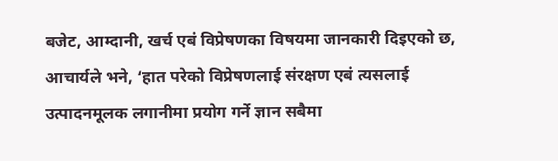बजेट, आम्दानी, खर्च एबं विप्रेषणका विषयमा जानकारी दिइएको छ, आचार्यले भने, ‘हात परेको विप्रेषणलाई संरक्षण एबं त्यसलाई उत्पादनमूलक लगानीमा प्रयोग गर्ने ज्ञान सबैमा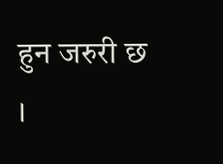हुन जरुरी छ ।